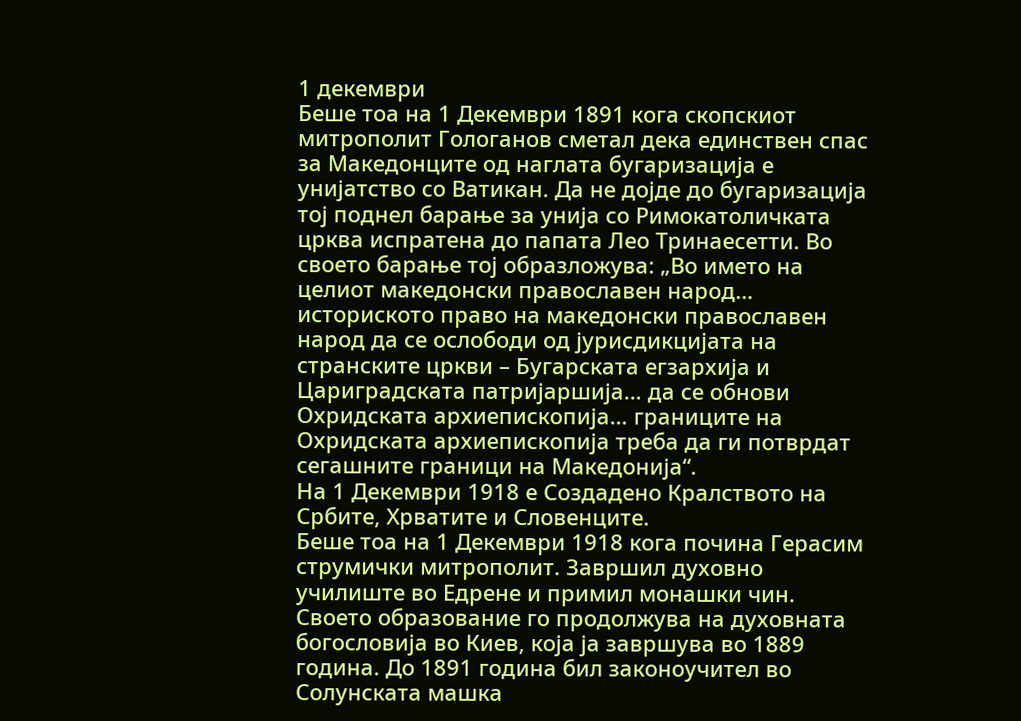1 декември
Беше тоа на 1 Декември 1891 кога скопскиот митрополит Гологанов сметал дека единствен спас за Македонците од наглата бугаризација е унијатство со Ватикан. Да не дојде до бугаризација тој поднел барање за унија со Римокатоличката црква испратена до папата Лео Тринаесетти. Во своето барање тој образложува: „Во името на целиот македонски православен народ… историското право на македонски православен народ да се ослободи од јурисдикцијата на странските цркви – Бугарската егзархија и Цариградската патријаршија… да се обнови Охридската архиепископија… границите на Охридската архиепископија треба да ги потврдат сегашните граници на Македонија“.
На 1 Декември 1918 е Создадено Кралството на Србите, Хрватите и Словенците.
Беше тоа на 1 Декември 1918 кога почина Герасим струмички митрополит. Завршил духовно училиште во Едрене и примил монашки чин. Своето образование го продолжува на духовната богословија во Киев, која ја завршува во 1889 година. До 1891 година бил законоучител во Солунската машка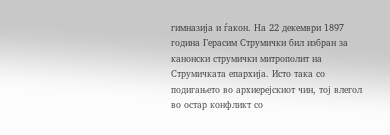гимназија и ѓакон. На 22 декември 1897 година Герасим Струмички бил избран за канонски струмички митрополит на Струмичката епархија. Исто така со подигањето во архиерејскиот чин, тој влегол во остар конфликт со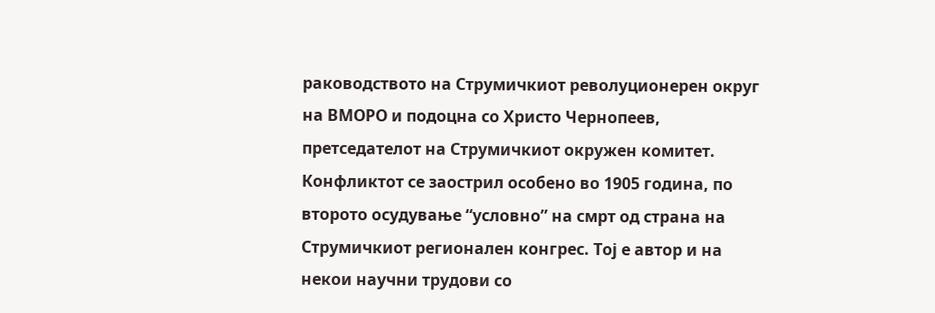раководството на Струмичкиот револуционерен округ на ВМОРО и подоцна со Христо Чернопеев, претседателот на Струмичкиот окружен комитет. Конфликтот се заострил особено во 1905 година, по второто осудување “условно” на смрт од страна на Струмичкиот регионален конгрес. Тој е автор и на некои научни трудови со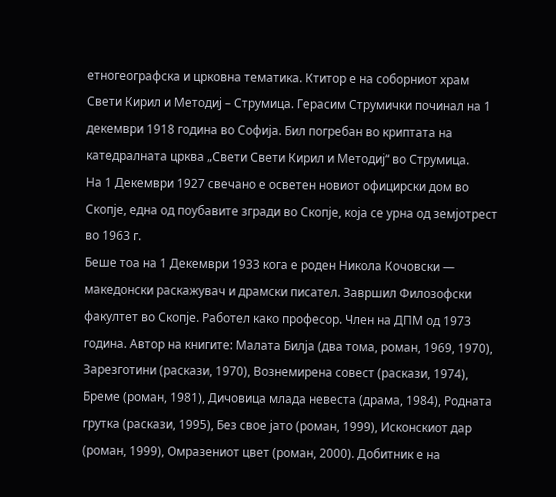етногеографска и црковна тематика. Ктитор е на соборниот храм Свети Кирил и Методиј – Струмица. Герасим Струмички починал на 1 декември 1918 година во Софија. Бил погребан во криптата на катедралната црква „Свети Свети Кирил и Методиј“ во Струмица.
На 1 Декември 1927 свечано е осветен новиот официрски дом во Скопје, една од поубавите згради во Скопје, која се урна од земјотрест во 1963 г.
Беше тоа на 1 Декември 1933 кога е роден Никола Кочовски — македонски раскажувач и драмски писател. Завршил Филозофски факултет во Скопје. Работел како професор. Член на ДПМ од 1973 година. Автор на книгите: Малата Билја (два тома, роман, 1969, 1970), Зарезготини (раскази, 1970), Вознемирена совест (раскази, 1974), Бреме (роман, 1981), Дичовица млада невеста (драма, 1984), Родната грутка (раскази, 1995), Без свое јато (роман, 1999), Исконскиот дар (роман, 1999), Омразениот цвет (роман, 2000). Добитник е на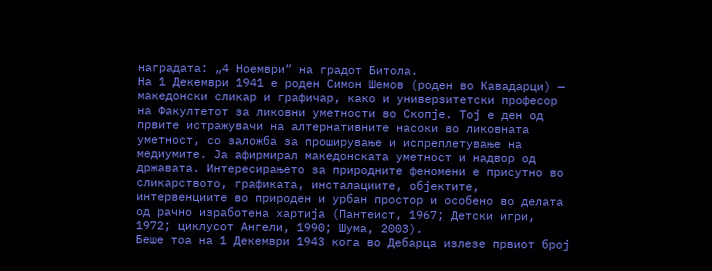наградата: „4 Ноември“ на градот Битола.
На 1 Декември 1941 е роден Симон Шемов (рoден во Кавадарци) — македонски сликар и графичар, како и универзитетски професор на Факултетот за ликовни уметности во Скопје. Тој е ден од првите истражувачи на алтернативните насоки во ликовната уметност, со заложба за проширување и испреплетување на медиумите. Ја афирмирал македонската уметност и надвор од државата. Интересирањето за природните феномени е присутно во сликарството, графиката, инсталациите, објектите, интервенциите во природен и урбан простор и особено во делата од рачно изработена хартија (Пантеист, 1967; Детски игри, 1972; циклусот Ангели, 1990; Шума, 2003).
Беше тоа на 1 Декември 1943 кога во Дебарца излезе првиот број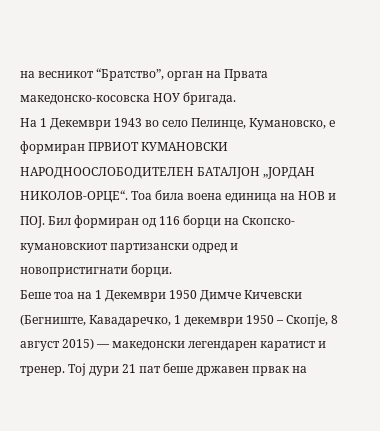на весникот “Братство”, орган на Првата македонско-косовска НОУ бригада.
На 1 Декември 1943 во село Пелинце, Кумановско, е формиран ПРВИОТ КУМАНОВСКИ НАРОДНООСЛОБОДИТЕЛЕН БАТАЛЈОН „ЈОРДАН НИКОЛОВ-ОРЦЕ“. Тоа била воена единица на НОВ и ПОЈ. Бил формиран од 116 борци на Скопско-кумановскиот партизански одред и новопристигнати борци.
Беше тоа на 1 Декември 1950 Димче Кичевски (Бегниште, Кавадаречко, 1 декември 1950 – Скопје, 8 август 2015) — македонски легендарен каратист и тренер. Тој дури 21 пат беше државен првак на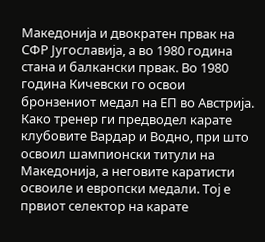Македонија и двократен првак на СФР Југославија, а во 1980 година стана и балкански првак. Во 1980 година Кичевски го освои бронзениот медал на ЕП во Австрија. Како тренер ги предводел карате клубовите Вардар и Водно, при што освоил шампионски титули на Македонија, а неговите каратисти освоиле и европски медали. Тој е првиот селектор на карате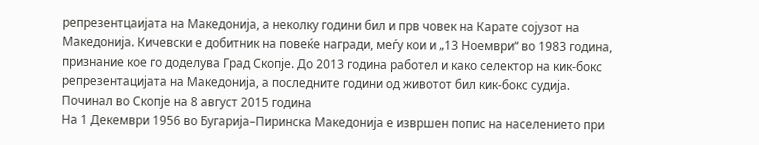репрезентцаијата на Македонија, а неколку години бил и прв човек на Карате сојузот на Македонија. Кичевски е добитник на повеќе награди, меѓу кои и „13 Ноември“ во 1983 година, признание кое го доделува Град Скопје. До 2013 година работел и како селектор на кик-бокс репрезентацијата на Македонија, а последните години од животот бил кик-бокс судија. Починал во Скопје на 8 август 2015 година
На 1 Декември 1956 во Бугарија–Пиринска Македонија е извршен попис на населението при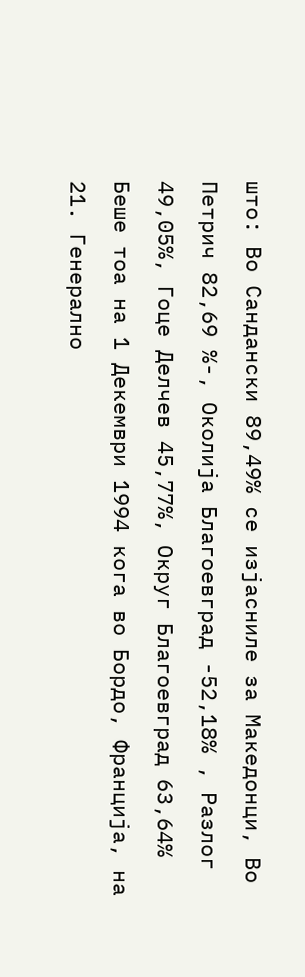што: Во Сандански 89,49% се изјасниле за Македонци, Во Петрич 82,69 %-, Околија Благоевград -52,18% , Разлог 49,05%, Гоце Делчев 45,77%, Округ Благоевград 63,64%
Беше тоа на 1 Декември 1994 кога во Бордо, Франција, на 21. Генерално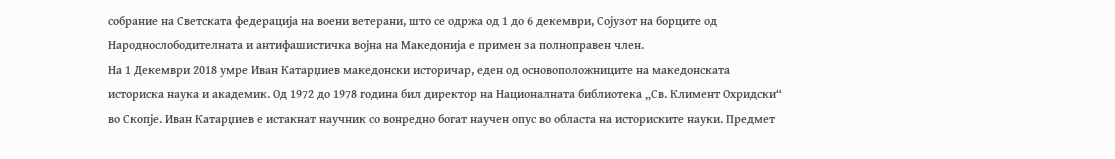собрание на Светската федерација на воени ветерани, што се одржа од 1 до 6 декември, Сојузот на борците од Народнослободителната и антифашистичка војна на Македонија е примен за полноправен член.
На 1 Декември 2018 умре Иван Катарџиев македонски историчар, еден од основоположниците на македонската историска наука и академик. Од 1972 до 1978 година бил директор на Националната библиотека „Св. Климент Охридски“ во Скопје. Иван Катарџиев е истакнат научник со вонредно богат научен опус во областа на историските науки. Предмет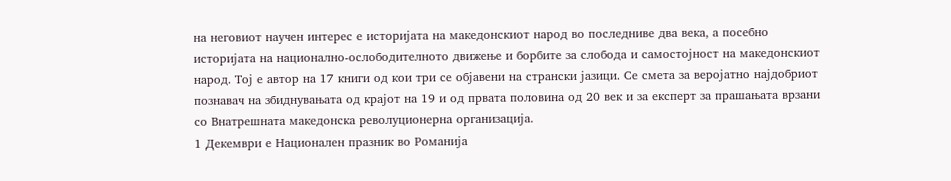на неговиот научен интерес е историјата на македонскиот народ во последниве два века, а посебно историјата на национално-ослободителното движење и борбите за слобода и самостојност на македонскиот народ. Тој е автор на 17 книги од кои три се објавени на странски јазици. Се смета за веројатно најдобриот познавач на збиднувањата од крајот на 19 и од првата половина од 20 век и за експерт за прашањата врзани со Внатрешната македонска револуционерна организација.
1 Декември е Национален празник во Романија